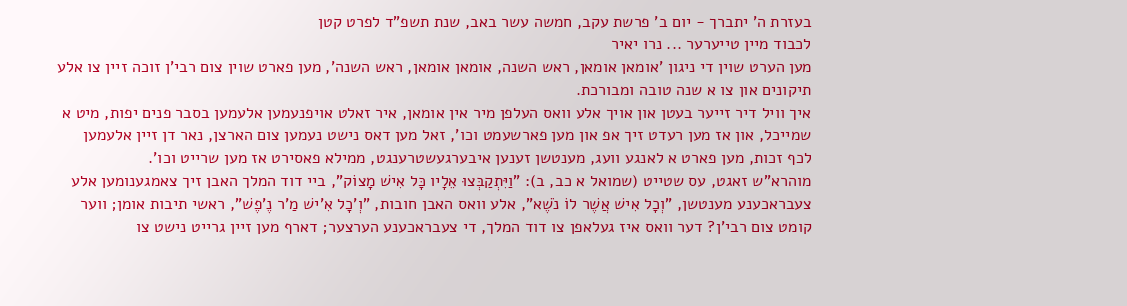בעזרת ה' יתברך - יום ב' פרשת עקב, חמשה עשר באב, שנת תשפ"ד לפרט קטן
לכבוד מיין טייערער ... נרו יאיר
מען הערט שוין די ניגון 'אומאן אומאן, ראש השנה, אומאן אומאן, ראש השנה', מען פארט שוין צום רבי'ן זוכה זיין צו אלע תיקונים און צו א שנה טובה ומבורכת.
איך וויל דיר זייער בעטן און אויך אלע וואס העלפן מיר אין אומאן, איר זאלט אויפנעמען אלעמען בסבר פנים יפות, מיט א שמייכל, און אז מען רעדט זיך אפ און מען פארשעמט וכו', זאל מען דאס נישט נעמען צום הארצן, נאר דן זיין אלעמען לכף זכות, מען פארט א לאנגע וועג, מענטשן זענען איבערגעשטרענגט, ממילא פאסירט אז מען שרייט וכו'.
מוהרא"ש זאגט, עס שטייט (שמואל א כב, ב): "וַיִּתְקַבְּצוּ אֵלָיו כָּל אִישׁ מָצוֹק", ביי דוד המלך האבן זיך צאמגענומען אלע צעבראכענע מענטשן, "וְכָל אִישׁ אֲשֶׁר לוֹ נֹשֶׁא", אלע וואס האבן חובות, "וְ'כָל אִ'ישׁ מַ'ר נֶ'פֶשׁ", ראשי תיבות אומן; ווער קומט צום רבי'ן? דער וואס איז געלאפן צו דוד המלך, די צעבראכענע הערצער; דארף מען זיין גרייט נישט צו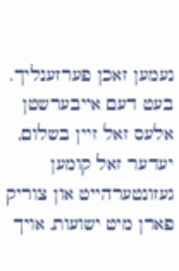נעמען זאכן פערזענליך.
בעט דעם אייבערשטן אלעס זאל זיין בשלום, יעדער זאל קומען געזונטערהייט און צוריק פארן מיט ישועות, אויך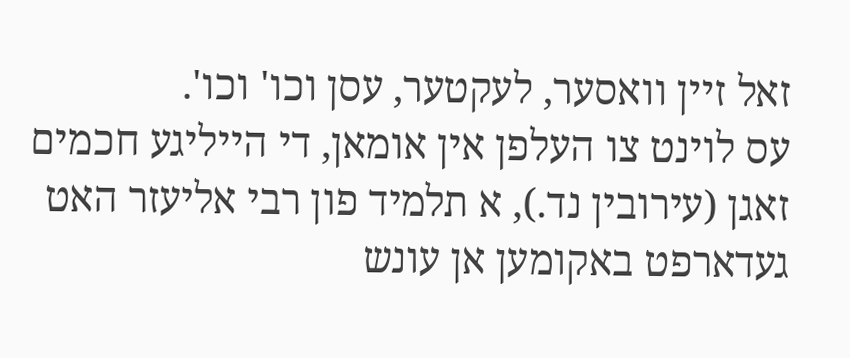זאל זיין וואסער, לעקטער, עסן וכו' וכו'.
עס לוינט צו העלפן אין אומאן, די הייליגע חכמים זאגן (עירובין נד.), א תלמיד פון רבי אליעזר האט געדארפט באקומען אן עונש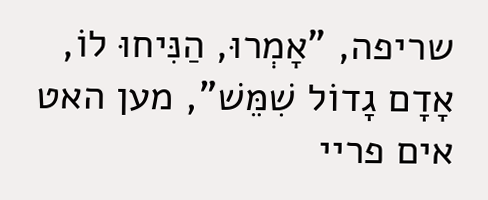שריפה, "אָמְרוּ, הַנִּיחוּ לוֹ, אָדָם גָדוֹל שִׁמֵּשׁ", מען האט אים פריי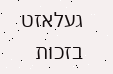געלאזט בזכות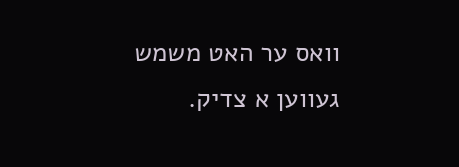וואס ער האט משמש געווען א צדיק.